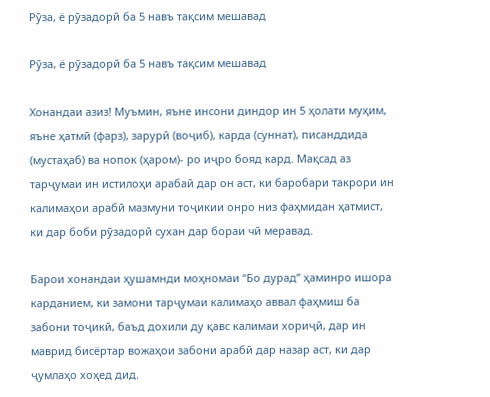Рӯза, ё рӯзадорӣ ба 5 навъ тақсим мешавад

Рӯза, ё рӯзадорӣ ба 5 навъ тақсим мешавад

Хонандаи азиз! Муъмин, яъне инсони диндор ин 5 ҳолати муҳим, яъне ҳатмӣ (фарз), зарурӣ (воҷиб), карда (суннат), писанддида (мустаҳаб) ва нопок (ҳаром)- ро иҷро бояд кард. Мақсад аз тарҷумаи ин истилоҳи арабаӣ дар он аст, ки баробари такрори ин калимаҳои арабӣ мазмуни тоҷикии онро низ фаҳмидан ҳатмист, ки дар боби рӯзадорӣ сухан дар бораи чӣ меравад.

Барои хонандаи ҳушамнди моҳномаи “Бо дурад” ҳаминро ишора карданием, ки замони тарҷумаи калимаҳо аввал фаҳмиш ба забони тоҷикӣ, баъд дохили ду қавс калимаи хориҷӣ, дар ин маврид бисёртар вожаҳои забони арабӣ дар назар аст, ки дар ҷумлаҳо хоҳед дид.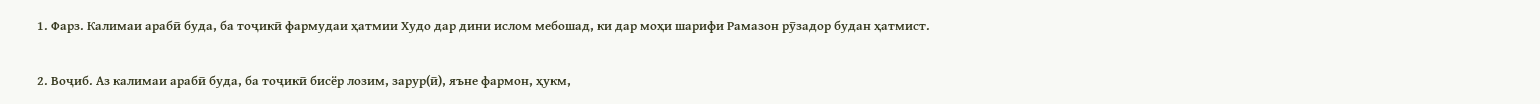1. Фарз. Калимаи арабӣ буда, ба тоҷикӣ фармудаи ҳатмии Худо дар дини ислом мебошад, ки дар моҳи шарифи Рамазон рӯзадор будан ҳатмист.

2. Воҷиб. Аз калимаи арабӣ буда, ба тоҷикӣ бисёр лозим, зарур(ӣ), яъне фармон, ҳукм,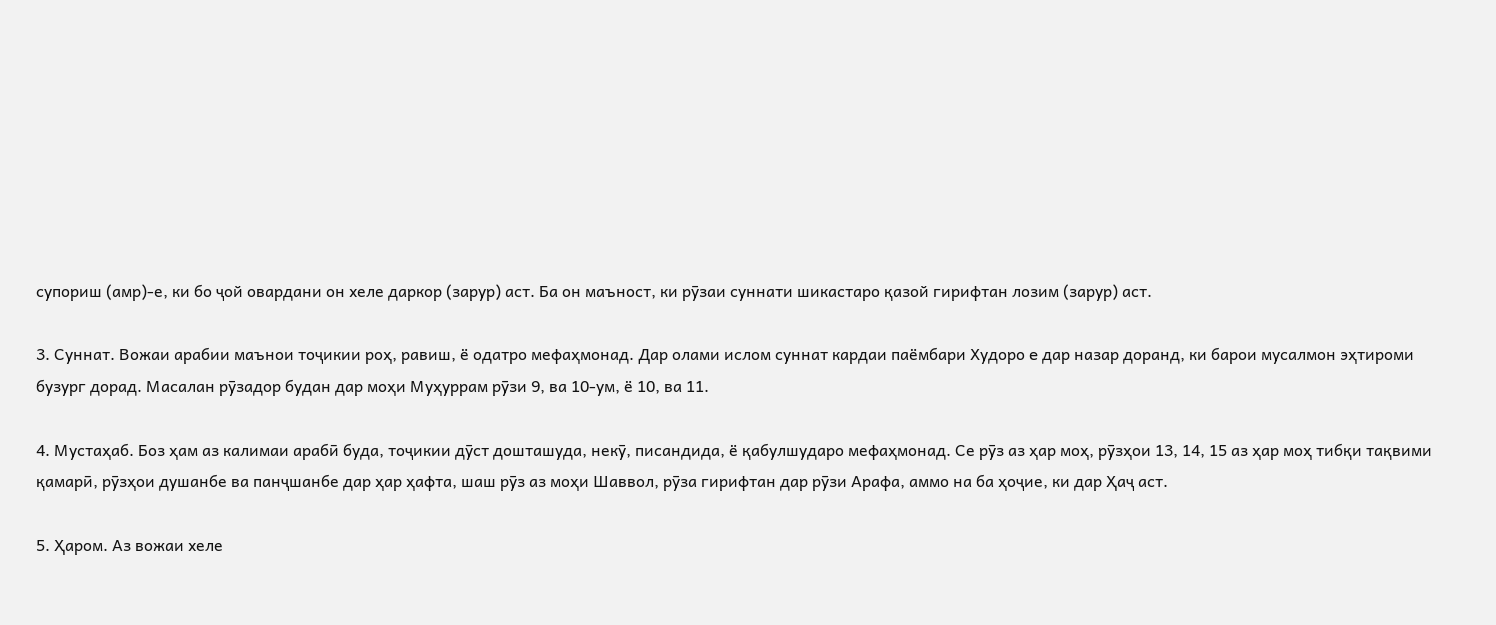супориш (амр)-е, ки бо ҷой овардани он хеле даркор (зарур) аст. Ба он маъност, ки рӯзаи суннати шикастаро қазой гирифтан лозим (зарур) аст.

3. Суннат. Вожаи арабии маънои тоҷикии роҳ, равиш, ё одатро мефаҳмонад. Дар олами ислом суннат кардаи паёмбари Худоро e дар назар доранд, ки барои мусалмон эҳтироми бузург дорад. Масалан рӯзадор будан дар моҳи Муҳуррам рӯзи 9, ва 10-ум, ё 10, ва 11.

4. Мустаҳаб. Боз ҳам аз калимаи арабӣ буда, тоҷикии дӯст дошташуда, некӯ, писандида, ё қабулшударо мефаҳмонад. Се рӯз аз ҳар моҳ, рӯзҳои 13, 14, 15 аз ҳар моҳ тибқи тақвими қамарӣ, рӯзҳои душанбе ва панҷшанбе дар ҳар ҳафта, шаш рӯз аз моҳи Шаввол, рӯза гирифтан дар рӯзи Арафа, аммо на ба ҳоҷие, ки дар Ҳаҷ аст.

5. Ҳаром. Аз вожаи хеле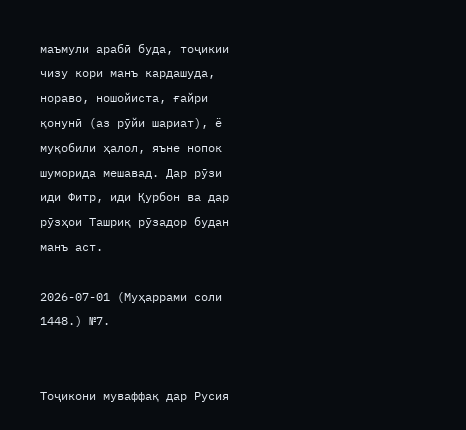маъмули арабӣ буда, тоҷикии чизу кори манъ кардашуда, нораво, ношойиста, ғайри қонунӣ (аз рӯйи шариат), ё муқобили ҳалол, яъне нопок шуморида мешавад. Дар рӯзи иди Фитр, иди Қурбон ва дар рӯзҳои Ташриқ рӯзадор будан манъ аст.

2026-07-01 (Муҳаррами соли 1448.) №7.


Тоҷикони муваффақ дар Русия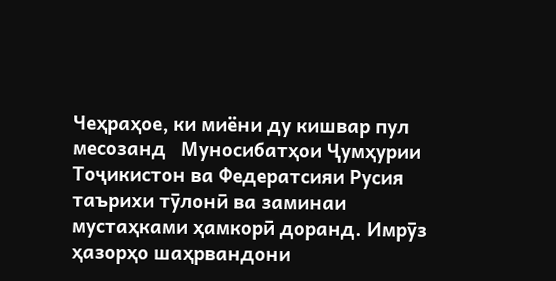Чеҳраҳое, ки миёни ду кишвар пул месозанд   Муносибатҳои Ҷумҳурии Тоҷикистон ва Федератсияи Русия таърихи тӯлонӣ ва заминаи мустаҳками ҳамкорӣ доранд. Имрӯз ҳазорҳо шаҳрвандони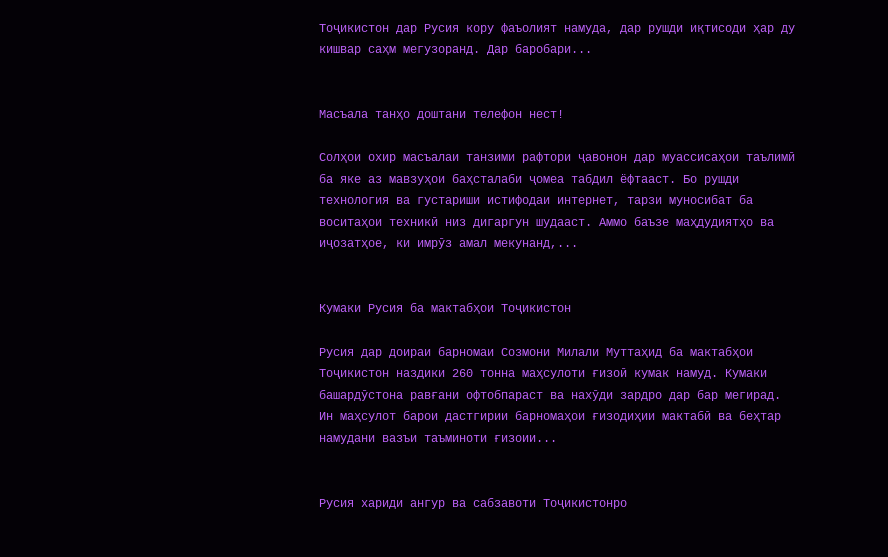Тоҷикистон дар Русия кору фаъолият намуда, дар рушди иқтисоди ҳар ду кишвар саҳм мегузоранд. Дар баробари...


Масъала танҳо доштани телефон нест!

Солҳои охир масъалаи танзими рафтори ҷавонон дар муассисаҳои таълимӣ ба яке аз мавзуҳои баҳсталаби ҷомеа табдил ёфтааст. Бо рушди технология ва густариши истифодаи интернет, тарзи муносибат ба воситаҳои техникӣ низ дигаргун шудааст. Аммо баъзе маҳдудиятҳо ва иҷозатҳое, ки имрӯз амал мекунанд,...


Кумаки Русия ба мактабҳои Тоҷикистон

Русия дар доираи барномаи Созмони Милали Муттаҳид ба мактабҳои Тоҷикистон наздики 260 тонна маҳсулоти ғизоӣ кумак намуд. Кумаки башардӯстона равғани офтобпараст ва нахӯди зардро дар бар мегирад. Ин маҳсулот барои дастгирии барномаҳои ғизодиҳии мактабӣ ва беҳтар намудани вазъи таъминоти ғизоии...


Русия хариди ангур ва сабзавоти Тоҷикистонро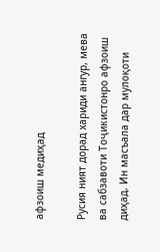афзоиш медиҳад

Русия ният дорад хариди ангур, мева ва сабзавоти Тоҷикистонро афзоиш диҳад. Ин масъала дар мулоқоти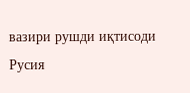вазири рушди иқтисоди Русия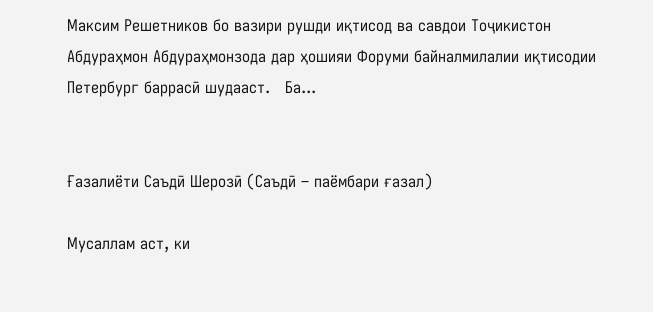Максим Решетников бо вазири рушди иқтисод ва савдои Тоҷикистон Абдураҳмон Абдураҳмонзода дар ҳошияи Форуми байналмилалии иқтисодии Петербург баррасӣ шудааст.   Ба...


Ғазалиёти Саъдӣ Шерозӣ (Саъдӣ – паёмбари ғазал)

Мусаллам аст, ки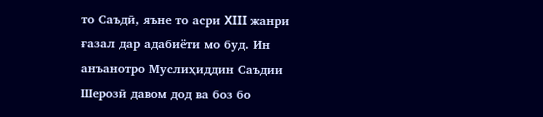то Саъдӣ, яъне то асри XIII жанри ғазал дар адабиёти мо буд. Ин анъанотро Муслиҳиддин Саъдии Шерозӣ давом дод ва боз бо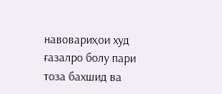навовариҳои худ ғазалро болу пари тоза бахшид ва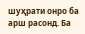шуҳрати онро ба арш расонд. Ба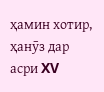ҳамин хотир, ҳанӯз дар асри XV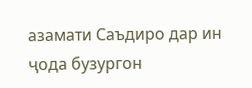азамати Саъдиро дар ин ҷода бузургон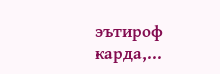эътироф карда,...